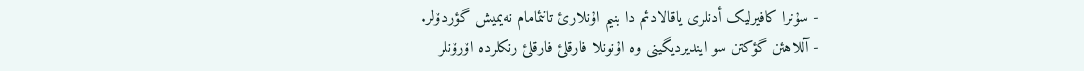- سۇنرا کافیرلیک أدنلری یاقالادئم دا بنیم اۇنلارئ تانئمامام نەیمیش گؤردۆلر.
- آللاهئن گؤکتن سو ایندیردیگینی وە اۇنونلا فارقلئ فارقلئ رنکلردە اۆرۆنلر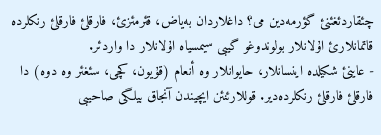چئقاردئغئنئ گؤرمەدین می؟ داغلاردان بەیاض، قئرمئزئ، فارقلئ فارقلئ رنکلردە قاتمانلارئ اۇلانلار بولوندوغو گیبی سیمسیاە اۇلانلار دا واردئر.
- عاینئ شکیلدە اینسانلار، حایوانلار وە أنعام (قۇیون، کچی، سئغئر وە دوە) دا فارقلئ فارقلئ رنکلردەدیر. قوللارئنئن ایچیندن آنجاق بیلگی صاحیبی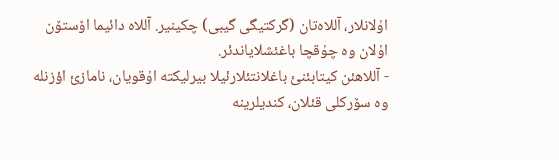اۇلانلار، آللاەتان (گرکتیگی گیبی) چکینیر. آللاە دائیما اۆستۆن اۇلان وە چۇقچا باغئشلایاندئر.
- آللاهئن کیتابئنئ باغلانتئلارئیلا بیرلیکتە اۇقویان، نامازئ اؤزنلە وە سۆرکلی قئلان، کندیلرینە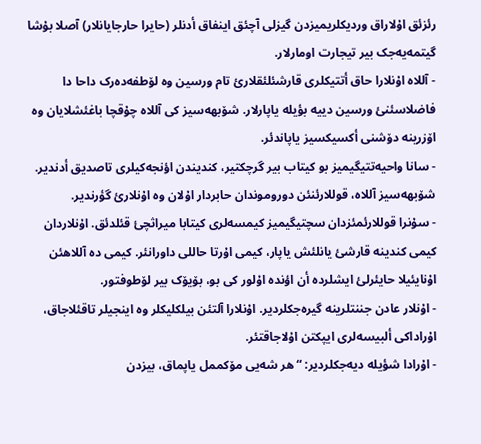رئزئق اۇلاراق وردیکلریمیزدن گیزلی آچئق اینفاق أدنلر (حایرا حارجایانلار) آصلا بۇشا گیتمەیەجک بیر تیجارت اومارلار.
- آللاە اۇنلارا حاق أتتیکلری قارشئلئقلارئ تام ورسین وە لۆطفەدەرک داحا دا فاضلاسئنئ ورسین دییە بؤیلە یاپارلار. شۆبهەسیز کی آللاە چۇقچا باغئشلایان وە اۆزرینە دۆشنی أکسیکسیز یاپاندئر.
- سانا واحیەتتیگیمیز بو کیتاب بیر گرچکتیر، کندیندن اؤنجەکیلری تاصدیق أدندیر. شۆبهەسیز آللاە، قوللارئنئن دوروموندان حابردار اۇلان وە اۇنلارئ گؤرندیر.
- سۇنرا قوللارئمئزدان سچتیگیمیز کیمسەلری کیتابا میراثچئ قئلدئق. اۇنلاردان کیمی کندینە قارشئ یانلئش یاپار، کیمی اۇرتا حاللی داورانئر. کیمی دە آللاهئن اۇنایئیلا حایئرلئ ایشلردە أن اؤندە اۇلور کی بو، بۆیۆک بیر لۆطوفتور.
- اۇنلار عادن جننتلرینە گیرەجکلردیر. اۇنلارا آلتئن بیلکلیکلر وە اینجیلر تاقئلاجاق، اۇراداکی ألبیسەلری ایپکتن اۇلاجاقتئر.
- اۇرادا شؤیلە دیەجکلردیر: “هر شەیی مۆکممل یاپماق، بیزدن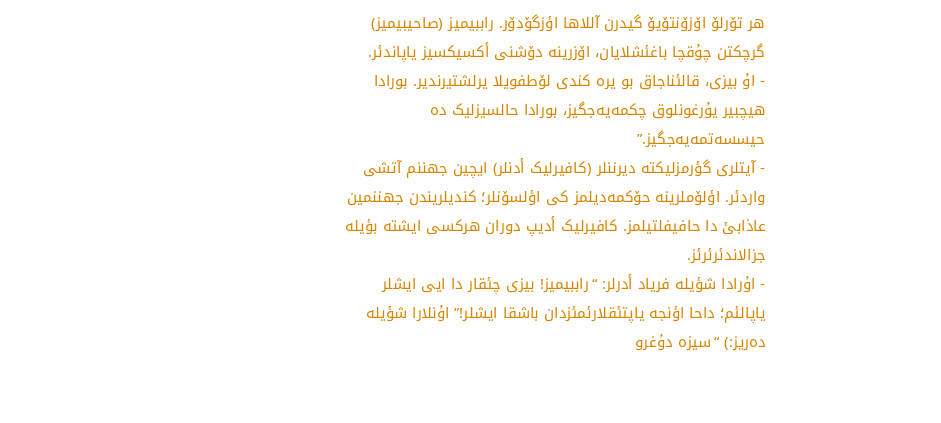هر تۆرلۆ اۆزۆنتۆیۆ گیدرن آللاها اؤزگۆدۆر. راببیمیز (صاحیبیمیز) گرچکتن چۇقچا باغئشلایان، اۆزرینە دۆشنی أکسیکسیز یاپاندئر.
- اۇ بیزی، قالئناجاق بو یرە کندی لۆطفویلا یرلشتیرندیر. بورادا هیچبیر یۇرغونلوق چکمەیەجگیز، بورادا حالسیزلیک دە حیسسەتمەیەجگیز.”
- آیتلری گؤرمزلیکتە دیرننلر (کافیرلیک أدنلر) ایچین جهننم آتشی واردئر. اؤلۆملرینە حۆکمەدیلمز کی اؤلسۆنلر؛ کندیلریندن جهننمین عاذابئ دا حافیفلتیلمز. کافیرلیک أدیپ دوران هرکسی ایشتە بؤیلە جزالاندئرئرئز.
- اۇرادا شؤیلە فریاد أدرلر: “راببیمیز! بیزی چئقار دا ایی ایشلر یاپالئم؛ داحا اؤنجە یاپتئقلارئمئزدان باشقا ایشلر!” اۇنلارا شؤیلە دەریز:) “سیزە دۇغرو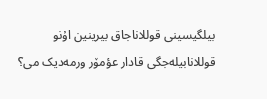بیلگیسینی قوللاناجاق بیرینین اۇنو قوللانابیلەجگی قادار عؤمۆر ورمەدیک می؟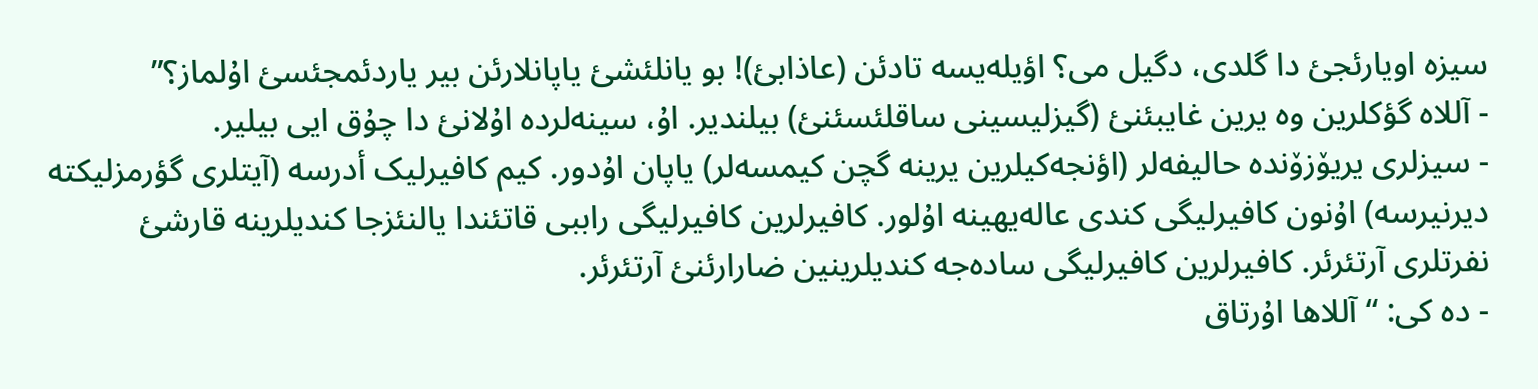سیزە اویارئجئ دا گلدی، دگیل می؟ اؤیلەیسە تادئن (عاذابئ)! بو یانلئشئ یاپانلارئن بیر یاردئمجئسئ اۇلماز؟”
- آللاە گؤکلرین وە یرین غایبئنئ (گیزلیسینی ساقلئسئنئ) بیلندیر. اۇ، سینەلردە اۇلانئ دا چۇق ایی بیلیر.
- سیزلری یریۆزۆندە حالیفەلر (اؤنجەکیلرین یرینە گچن کیمسەلر) یاپان اۇدور. کیم کافیرلیک أدرسە (آیتلری گؤرمزلیکتە دیرنیرسە) اۇنون کافیرلیگی کندی عالەیهینە اۇلور. کافیرلرین کافیرلیگی راببی قاتئندا یالنئزجا کندیلرینە قارشئ نفرتلری آرتئرئر. کافیرلرین کافیرلیگی سادەجە کندیلرینین ضارارئنئ آرتئرئر.
- دە کی: “آللاها اۇرتاق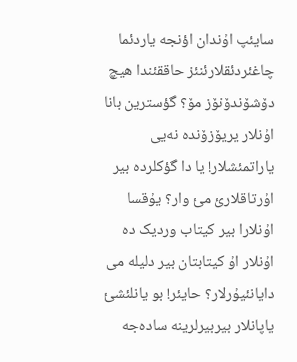سایئپ اۇندان اؤنجە یاردئما چاغئردئقلارئنئز حاققئندا هیچ دۆشۆندۆنۆز مۆ؟ گؤسترین بانا اۇنلار یریۆزۆندە نەیی یاراتمئشلار! یا دا گؤکلردە بیر اۇرتاقلارئ مئ وار؟ یۇقسا اۇنلارا بیر کیتاب وردیک دە اۇنلار اۇ کیتابتان بیر دلیلە می دایانئیۇرلار؟ حایئر! بو یانلئشئ یاپانلار بیربیرلرینە سادەجە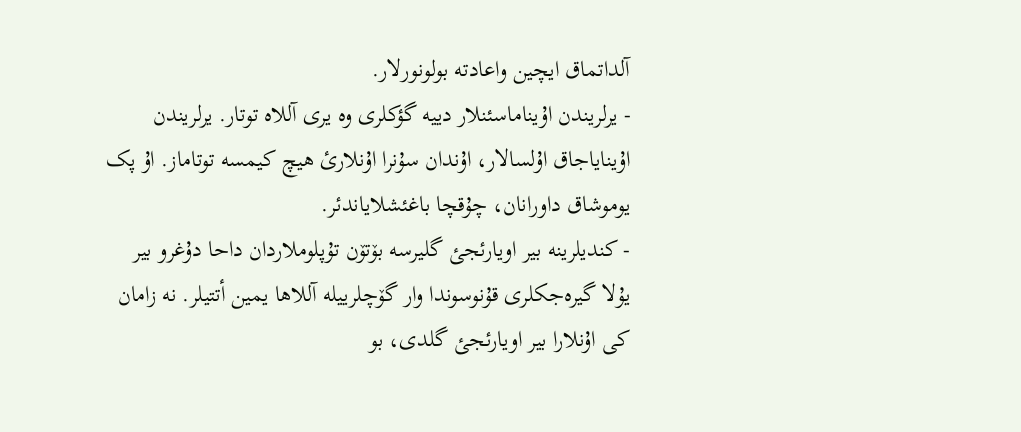آلداتماق ایچین واعادتە بولونورلار.
- یرلریندن اۇیناماسئنلار دییە گؤکلری وە یری آللاە توتار. یرلریندن اۇینایاجاق اۇلسالار، اۇندان سۇنرا اۇنلارئ هیچ کیمسە توتاماز. اۇ پک یوموشاق داورانان، چۇقچا باغئشلایاندئر.
- کندیلرینە بیر اویارئجئ گلیرسە بۆتۆن تۇپلوملاردان داحا دۇغرو بیر یۇلا گیرەجکلری قۇنوسوندا وار گۆچلرییلە آللاها یمین أتتیلر. نە زامان کی اۇنلارا بیر اویارئجئ گلدی، بو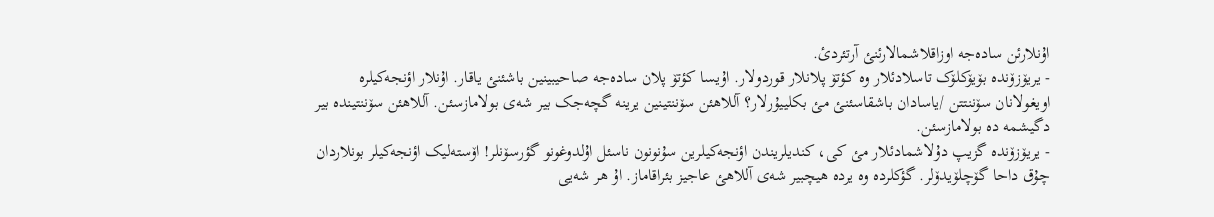اۇنلارئن سادەجە اوزاقلاشمالارئنئ آرتئردئ.
- یریۆزۆندە بۆیۆکلۆک تاسلادئلار وە کؤتۆ پلانلار قوردولار. اۇیسا کؤتۆ پلان سادەجە صاحیبینین باشئنئ یاقار. اۇنلار اؤنجەکیلرە اویغولانان سۆننتتن /یاسادان باشقاسئنئ مئ بکلییۇرلار؟ آللاهئن سۆننتینین یرینە گچەجک بیر شەی بولامازسئن. آللاهئن سۆننتیندە بیر دگیشمە دە بولامازسئن.
- یریۆزۆندە گزیپ دۇلاشمادئلار مئ کی، کندیلریندن اؤنجەکیلرین سۇنونون ناسئل اۇلدوغونو گؤرسۆنلر! اۆستەلیک اؤنجەکیلر بونلاردان چۇق داحا گۆچلۆیدۆلر. گؤکلردە وە یردە هیچبیر شەی آللاهئ عاجیز بئراقاماز. اۇ هر شەیی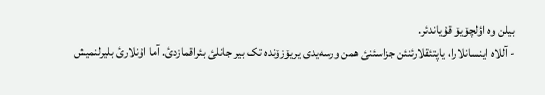بیلن وە اؤلچۆیۆ قۇیاندئر.
- آللاە اینسانلارا، یاپتئقلارئنئن جزاسئنئ همن ورسەیدی یریۆزۆندە تک بیر جانلئ بئراقمازدئ. آما اۇنلارئ بلیرلنمیش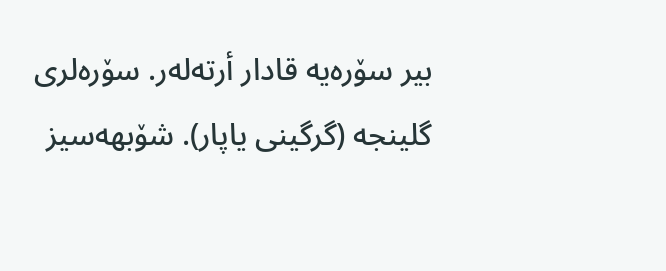بیر سۆرەیە قادار أرتەلەر. سۆرەلری گلینجە (گرگینی یاپار). شۆبهەسیز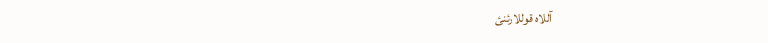آللاە قوللارئنئ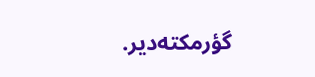گؤرمکتەدیر.